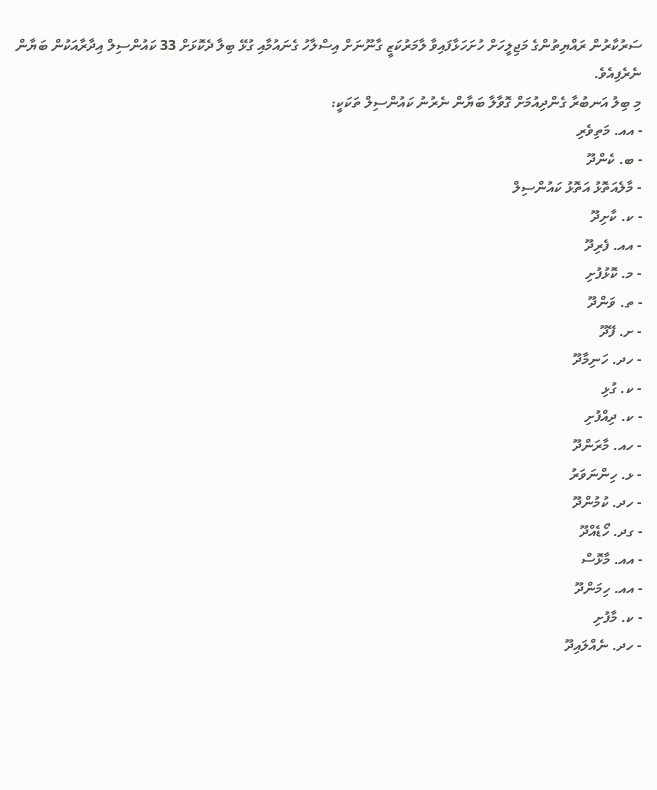ސަރުކާރުން ރައްޔިތުންގެ މަޖިލީހަށް ހުށަހަޅާފައިވާ ލާމަރުކަޒީ ގާނޫނަށް އިސްލާހު ގެނައުމާއި ގުޅޭ ބިލާ ދެކޮޅަށް 33 ކައުންސިލް އިދާރާއަކުން ބަޔާން ނެރެފިއެވެ.
މި ބިލު އަނބުރާ ގެންދިއުމަށް ގޮވާލާ ބަޔާން ނެރުނު ކައުންސިލް ތަކަކީ:
- އއ. މަތިވެރި
- ބ. ކެންދޫ
- މާލެއަތޮޅު އަތޮޅު ކައުންސިލް
- ކ. ކާށިދޫ
- އއ. ފެރިދޫ
- މ. ކޮޅުފުށި
- ތ. ވަންދޫ
- ށ. ފޭދޫ
- ހދ. ހަނިމާދޫ
- ކ. ގުޅި
- ކ. ދިއްފުށި
- ހއ. މާރަންދޫ
- ޅ. ހިންނަވަރު
- ހދ. ކުމުންދޫ
- ގދ. ހޯޑެއްދޫ
- އއ. މާޅޮސް
- އއ. ހިމަންދޫ
- ކ. މާފުށި
- ހދ. ނެއްލައިދޫ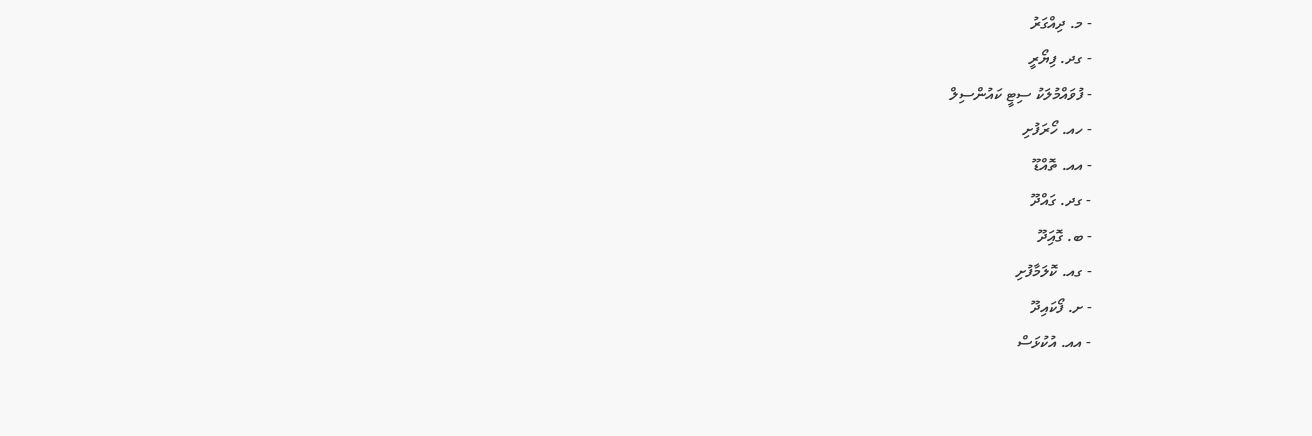- މ. ދިއްގަރު
- ގދ. ފިޔޯރީ
- ފުވައްމުލަކު ސިޓީ ކައުންސިލް
- ހއ. ހޯރަފުށި
- އއ. ތޮއްޑޫ
- ގދ. ގައްދޫ
- ބ. ގޮއަިދޫ
- ގއ. ކޮލަމާފުށި
- ށ. ފޯކައިދޫ
- އއ. އުކުޅަސް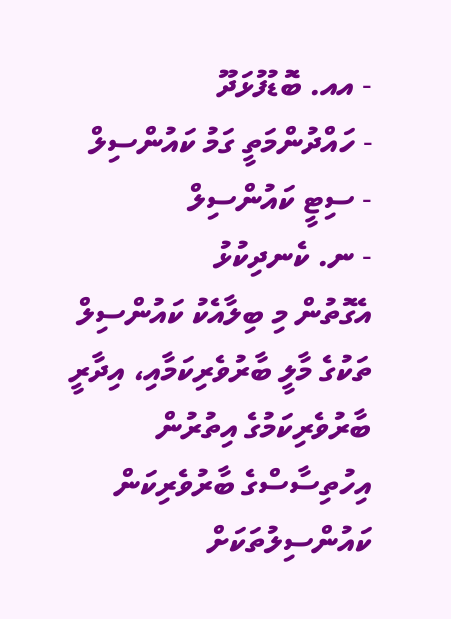- އއ. ބޮޑުފުޅަދޫ
- ހައްދުންމަތީ ގަމު ކައުންސިލް
- ސިޓީ ކައުންސިލް
- ނ. ކެނދިކުޅު
އެގޮތުން މި ބިލާއެކު ކައުންސިލް ތަކުގެ މާލީ ބާރުވެރިކަމާއި، އިދާރީ ބާރުވެރިކަމުގެ އިތުރުން އިހުތިސާސްގެ ބާރުވެރިކަން ކައުންސިލުތަކަށް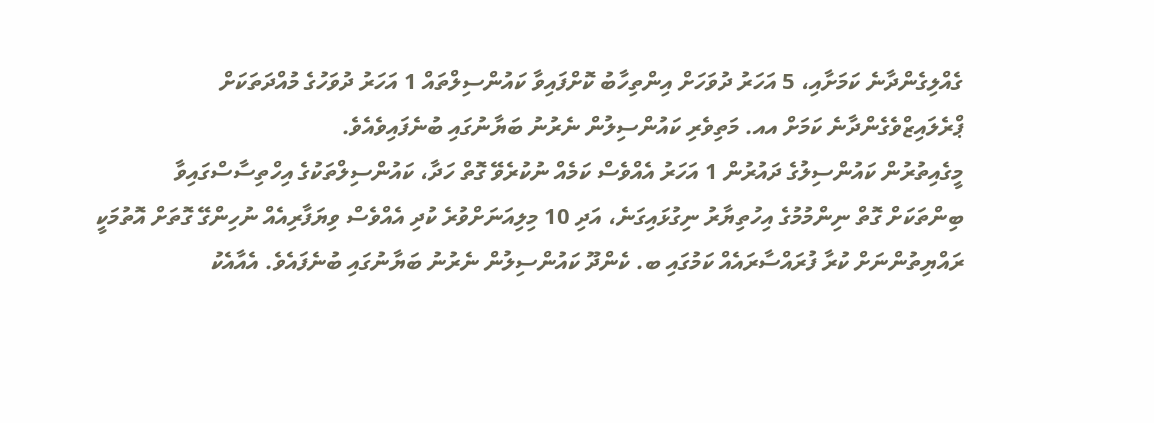ގެއްލިގެންދާނެ ކަމަށާއި، 5 އަހަރު ދުވަހަށް އިންތިހާބު ކޮށްފައިވާ ކައުންސިލްތައް 1 އަހަރު ދުވަހުގެ މުއްދަތަކަށް ޕްރެލައިޒްވެގެންދާނެ ކަމަށް އއ. މަތިވެރި ކައުންސިލުން ނެރުނު ބަޔާނުގައި ބުނެފައިވެއެވެ.
މީގެއިތުރުން ކައުންސިލުގެ ދައުރުން 1 އަހަރު އެއްވެސް ކަމެއް ނުކުރެވޭ ގޮތް ހަދާ، ކައުންސިލްތަކުގެ އިހްތިސާސްގައިވާ ބިންތަކަށް ގޮތް ނިންމުމުގެ އިހުތިޔާރު ނިގުޅައިގަނެ، އަދި 10 މިލިއަނަށްވުރެ ކުދި އެއްވެސް ވިޔަފާރިއެއް ނުހިންގޭ ގޮތަށް އޮތުމަކީ ރައްޔިތުންނަށް ކުރާ ފުރައްސާރައެއް ކަމުގައި ބ. ކެންދޫ ކައުންސިލުން ނެރުނު ބަޔާނުގައި ބުނެފައެވެ. އެއާއެކު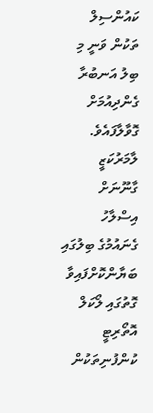ކައުންސިލް ތަކުން ވަނީ މި ބިލު އަނބުރާ ގެންދިއުމަށް ގޮވާލާފައެވެ.
ލާމަރުކަޒީ ގާނޫނަށް އިސްލާހު ގެނައުމުގެ ބިލުގައި ބަޔާންކޮށްފައިވާ ގޮތުގައި ލޯކަލް އޮތޯރިޓީ ކުންފުނިތަކުން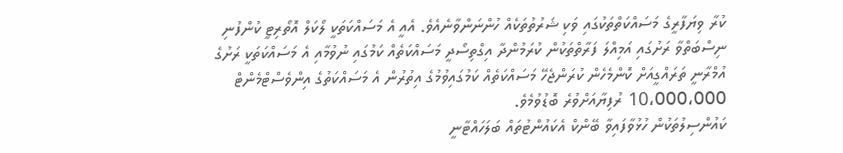ކުރާ ވިޔަފާރީގެ މަސައްކަތްތަކުގައި ވަކި ޝަރުތުތަކެއް ހުންނަންވާނެއެވެ. އެއީ އެ މަސައްކަތަކީ ލޯކަލް އޮތޯރިޓީ ކުންފުނި ނިސްބަތްވާ ރަށުގައި އަމިއްލަ ފަރާތްތަކުން ކުރަމުންދާ އިގްތިސޯދީ މަސައްކަތެއް ކަމުގައި ނުވުމާއި އެ މަސައްކަތަކީ ރަށުގެ އުމްރާނީ ތަރައްގީއަށް ކޮންމެހެން ކުރަންޖެހޭ މަސައްކަތެއް ކަމުގައިވުމުގެ އިތުރުން އެ މަސައްކަތުގެ އިންވެސްޓްމެންޓް 10،000،000 ރުފިޔާއަށްވުރެ ބޮޑުވުމެވެ.
ކައުންސިލުތަކުން ހުޅުވާފައިވާ ބޭންކް އެކައުންޓުތައް ބަލަހައްޓާނީ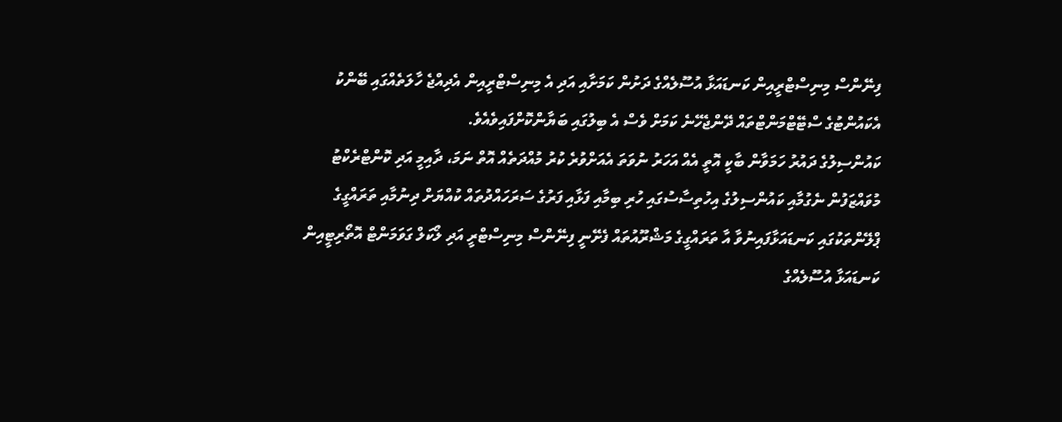ފިނޭންސް މިނިސްޓްރީއިން ކަނޑައަޅާ އުސޫލެއްގެ ދަށުން ކަމަށާއި އަދި އެ މިނިސްޓްރީއިން އެދިއްޖެ ހާލަތެއްގައި ބޭންކު އެކައުންޓުގެ ސްޓޭޓްމަންޓްތައް ދޭންޖެހޭނެ ކަމަށް ވެސް އެ ބިލުގައި ބަޔާންކޮށްފައިވެއެވެ.
ކައުންސިލުގެ ދައުރު ހަމަވާން ބާކީ އޮތީ އެއް އަހަރު ނުވަތަ އެއަށްވުރެ ކުރު މުއްދަތެއް އޮތް ނަމަ، ދާއިމީ އަދި ކޮންޓްރެކްޓު މުވައްޒަފުން ނެގުމާއި ކައުންސިލުގެ އިހުތިސާސުގައި ހުރި ބިމާއި ފަޅާއި ފަރުގެ ސަރަހައްދުތައް ކުއްޔަށް ދިނުމާއި ތަރައްގީގެ ޕްލޭންތަކުގައި ކަނޑައަޅާފައިނުވާ އާ ތަރައްގީގެ މަޝްރޫއުތައް ފެށޭނީ ފިނޭންސް މިނިސްޓްރީ އަދި ލޯކަލް ގަވަމަންޓް އޮތޯރިޓީއިން ކަނޑައަޅާ އުސޫލެއްގެ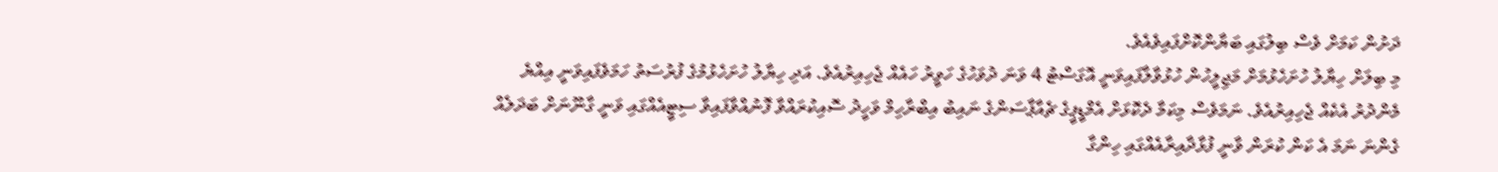ދަށުން ކަމަށް ވެސް ބިލުގައި ބަޔާންކޮށްފައިވެއެވެ.
މި ބިލަށް ހިޔާލު ހުށަހެޅުމަށް މަޖިލީހުން ހުޅުވާލާފައިވަނީ އޮގަސްޓު 4 ވަނަ ދުވަހުގެ ހަވީރު ހައެއް ޖެހިއިރުއެވެ. އަދި ހިޔާލު ހުށަހެޅުމުގެ ފުރުސަތު ހަމަވެފައިވަނީ އިއްޔެ މެންދުރު އެކެއް ޖެހިއިރުއެވެ. ނަމަވެސް މިކަމާ ދެކޮޅަށް އެމްޑީޕީގެ ޗެއާޕާސަންގެ ނައިބު އިބްރާހިމް ވަހީދު ސޮއިކުރައްވާ ފޮނުއްވާފައިވާ ސިޓީއެއްގައި ވަނީ ގާނޫނަށް ބަދަލެއް ގެންނަ ނަމަ އެ ކަން ކުރަން ވާނީ ފުޅާދާއިރާއެއްގައި ހިންގާ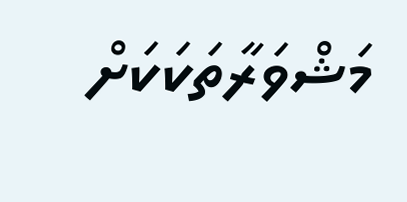މަޝްވަރާތަކަކަށް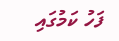ފަހު ކަމުގައި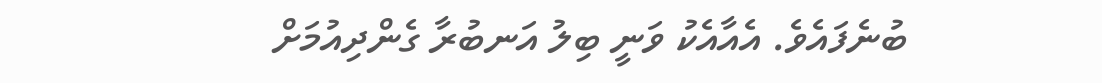ބުނެފައެވެ. އެއާއެކު ވަނީ ބިލު އަނބުރާ ގެންދިއުމަށް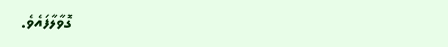ގޮވާލާފައެވެ.